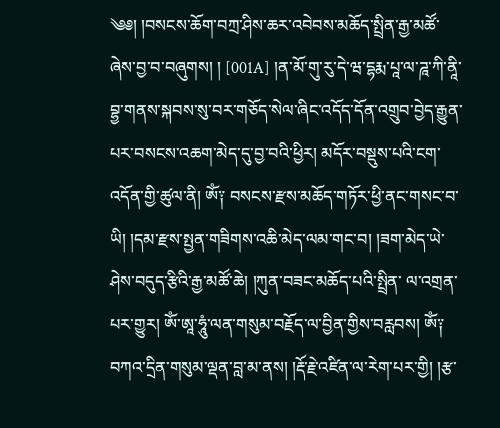༄༅། །བསངས་ཆོག་བཀྲ་ཤིས་ཆར་འབེབས་མཆོད་སྤྲིན་རྒྱ་མཚོ་ཞེས་བྱ་བ་བཞུགས། ། [001A] །ན་མོ་གུ་རུ་དེ་ཝ་དྷརྨ་པཱ་ལ་ཌཱ་ཀི་ནཱི་བྷྱ་གནས་སྐབས་སུ་བར་གཅོད་སེལ་ཞིང་འདོད་དོན་འགྲུབ་བྱེད་རྒྱུན་པར་བསངས་འཆག་མེད་དུ་བྱ་བའི་ཕྱིར། མདོར་བསྡུས་པའི་ངག་ འདོན་གྱི་ཚུལ་ནི། ཨོཾ༑ བསངས་རྫས་མཆོད་གཏོར་ཕྱི་ནང་གསང་བ་ཡི། །དམ་རྫས་སྤྱན་གཟིགས་འཆི་མེད་ལམ་གང་བ། །ཟག་མེད་ཡེ་ཤེས་བདུད་རྩིའི་རྒྱ་མཚོ་ཆེ། །ཀུན་བཟང་མཆོད་པའི་སྤྲིན་ ལ་འགྲན་པར་གྱུར། ཨོཾ་ཨཱ་ཧཱུཾ་ལན་གསུམ་བརྗོད་ལ་བྱིན་གྱིས་བརླབས། ཨོཾ༑ བཀའ་དྲིན་གསུམ་ལྡན་བླ་མ་ནས། །རྡོ་རྗེ་འཛིན་ལ་རེག་པར་གྱི། །རྩ་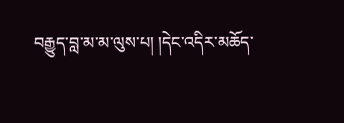བརྒྱུད་བླ་མ་མ་ལུས་པ། །དེང་འདིར་མཆོད་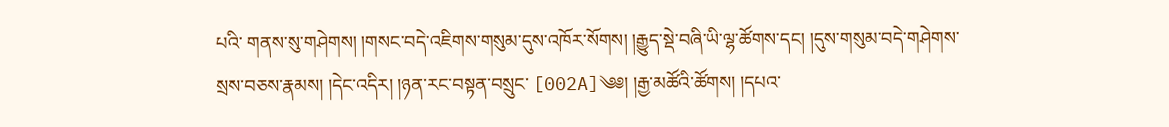པའི་ གནས་སུ་གཤེགས། །གསང་བདེ་འཇིགས་གསུམ་དུས་འཁོར་སོགས། །རྒྱུད་སྡེ་བཞི་ཡི་ལྷ་ཚོགས་དང། །དུས་གསུམ་བདེ་གཤེགས་སྲས་བཅས་རྣམས། །དེང་འདིར། །ཉན་རང་བསྟན་བསྲུང་ [002A]༄༅། །རྒྱ་མཚོའི་ཚོགས། །དཔའ་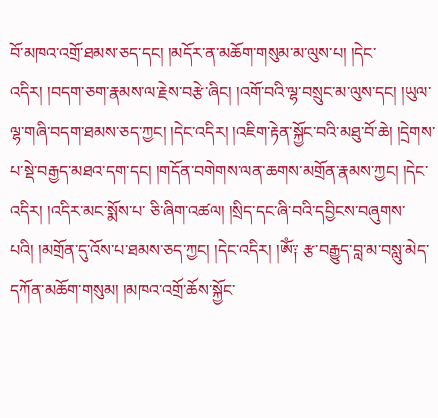བོ་མཁའ་འགྲོ་ཐམས་ཅད་དང། །མདོར་ན་མཆོག་གསུམ་མ་ལུས་པ། །དེང་འདིར། །བདག་ཅག་རྣམས་ལ་རྗེས་བརྩེ་ཞིང། །འགོ་བའི་ལྷ་བསྲུང་མ་ལུས་དང། །ཡུལ་ ལྷ་གཞི་བདག་ཐམས་ཅད་ཀྱང། །དེང་འདིར། །འཇིག་རྟེན་སྐྱོང་བའི་མཐུ་བོ་ཆེ། །དྲེགས་པ་སྡེ་བརྒྱད་མཐའ་དག་དང། །གདོན་བགེགས་ལན་ཆགས་མགྲོན་རྣམས་ཀྱང། །དེང་འདིར། །འདིར་མང་སྨོས་པ་ ཅི་ཞིག་འཚལ། །སྲིད་དང་ཞི་བའི་དབྱིངས་བཞུགས་པའི། །མགྲོན་དུ་འོས་པ་ཐམས་ཅད་ཀྱང། །དེང་འདིར། །ཨོཾ༑ རྩ་བརྒྱུད་བླ་མ་བསླུ་མེད་དཀོན་མཆོག་གསུམ། །མཁའ་འགྲོ་ཆོས་སྐྱོང་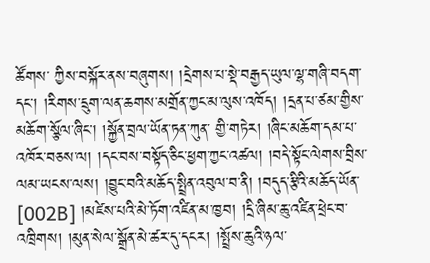ཚོགས་ ཀྱིས་བསྐོར་ནས་བཞུགས། །དྲེགས་པ་སྡེ་བརྒྱད་ཡུལ་ལྷ་གཞི་བདག་དང། །རིགས་དྲུག་ལན་ཆགས་མགྲོན་ཀྱང་མ་ལུས་འཁོད། །དྲན་པ་ཙམ་གྱིས་མཆོག་སྩོལ་ཞིང། །སྐྱོན་བྲལ་ཡོན་ཏན་ཀུན་ གྱི་གཏེར། །ཞིང་མཆོག་དམ་པ་འཁོར་བཅས་ལ། །དང་བས་བསྟོད་ཅིང་ཕྱག་ཀྱང་འཚལ། །བདེ་སྟོང་ལེགས་བྲིས་ལམ་ཡངས་ལས། །བྱུང་བའི་མཆོད་སྤྲིན་འབུལ་བ་ནི། །བདུད་རྩིའི་མཆོད་ཡོན་ [002B] །མཛེས་པའི་མེ་ཏོག་འཛིན་མ་ཁྱབ། །དྲི་ཞིམ་ཆུ་འཛིན་ཕྲེང་བ་འཁྲིགས། །མུན་སེལ་སྒྲོན་མེ་ཚར་དུ་དངར། །སྤྲོས་ཆུའི་ཉལ་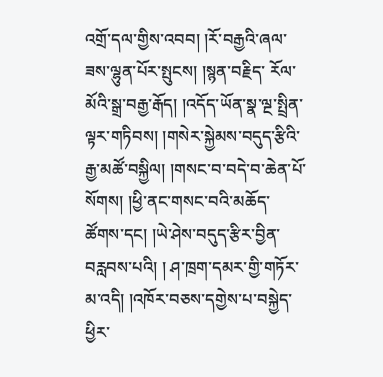འགྲོ་དལ་གྱིས་འབབ། །རོ་བརྒྱའི་ཞལ་ཟས་ལྷུན་པོར་སྤུངས། །སྙན་བརྗིད་ རོལ་མོའི་སྒྲ་བརྒྱ་རྒོད། །འདོད་ཡོན་སྣ་ལྔ་སྤྲིན་ལྟར་གཏིབས། །གསེར་སྐྱེམས་བདུད་རྩིའི་རྒྱ་མཚོ་བསྐྱིལ། །གསང་བ་བདེ་བ་ཆེན་པོ་སོགས། །ཕྱི་ནང་གསང་བའི་མཆོད་ཚོགས་དང། །ཡེ་ཤེས་བདུད་རྩིར་བྱིན་བརླབས་པའི། ། ཤ་ཁྲག་དམར་གྱི་གཏོར་མ་འདི། །འཁོར་བཅས་དགྱེས་པ་བསྐྱེད་ཕྱིར་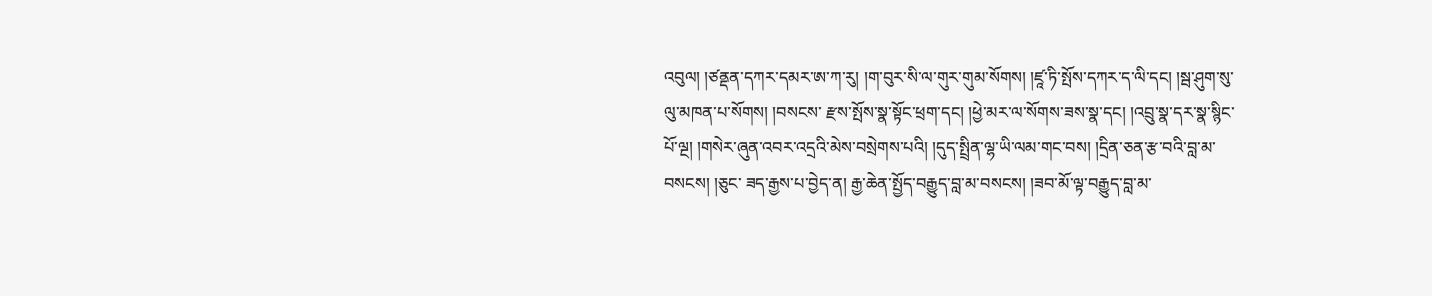འབུལ། །ཙནྡན་དཀར་དམར་ཨ་ཀ་རུ། །ག་བུར་སི་ལ་གུར་གུམ་སོགས། །ཛཱ་ཏི་སྤོས་དཀར་ད་ལི་དང། །སྦ་ཤུག་སུ་ལུ་མཁན་པ་སོགས། །བསངས་ རྫས་སྤོས་སྣ་སྟོང་ཕྲག་དང། །ཕྱེ་མར་ལ་སོགས་ཟས་སྣ་དང། །འབྲུ་སྣ་དར་སྣ་སྙིང་པོ་ལྔ། །གསེར་ཞུན་འབར་འདྲའི་མེས་བསྲེགས་པའི། །དུད་སྤྲིན་ལྷ་ཡི་ལམ་གང་བས། །དྲིན་ཅན་རྩ་བའི་བླ་མ་བསངས། །ཅུང་ ཟད་རྒྱས་པ་བྱེད་ན། རྒྱ་ཆེན་སྤྱོད་བརྒྱུད་བླ་མ་བསངས། །ཟབ་མོ་ལྟ་བརྒྱུད་བླ་མ་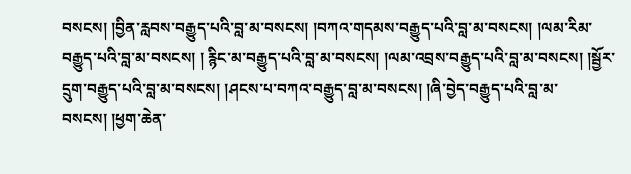བསངས། །བྱིན་རླབས་བརྒྱུད་པའི་བླ་མ་བསངས། །བཀའ་གདམས་བརྒྱུད་པའི་བླ་མ་བསངས། །ལམ་རིམ་བརྒྱུད་པའི་བླ་མ་བསངས། ། རྙིང་མ་བརྒྱུད་པའི་བླ་མ་བསངས། །ལམ་འབྲས་བརྒྱུད་པའི་བླ་མ་བསངས། །སྦྱོར་དྲུག་བརྒྱུད་པའི་བླ་མ་བསངས། །ཤངས་པ་བཀའ་བརྒྱུད་བླ་མ་བསངས། །ཞི་བྱེད་བརྒྱུད་པའི་བླ་མ་བསངས། །ཕྱག་ཆེན་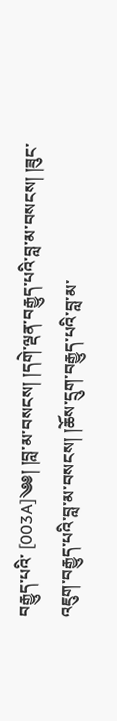བརྒྱུད་པའི་ [003A]༄༅། །བླ་མ་བསངས། །དགེ་ལྡན་བརྒྱུད་པའི་བླ་མ་བསངས། །ཟུང་འཇུག་བརྒྱུད་པའི་བླ་མ་བསངས། །ཆོས་དྲུག་བརྒྱུད་པའི་བླ་མ་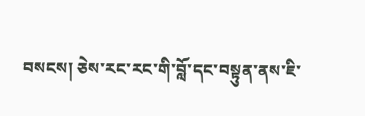བསངས། ཅེས་རང་རང་གི་བློ་དང་བསྟུན་ནས་ཇི་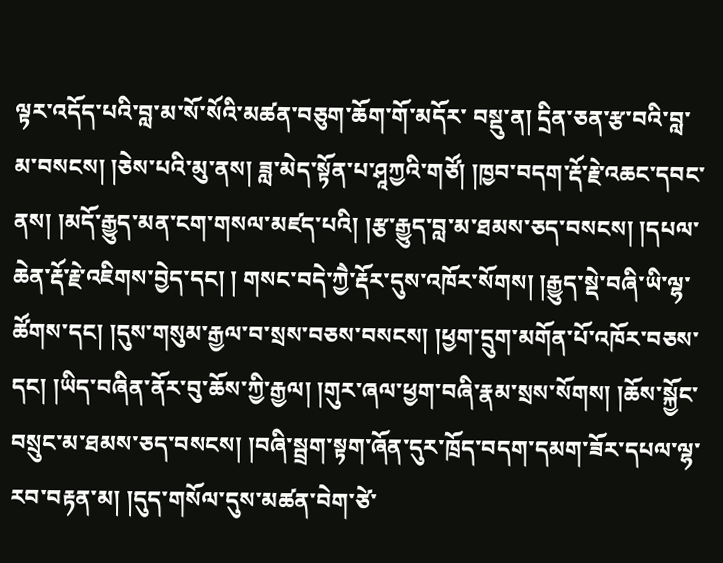ལྟར་འདོད་པའི་བླ་མ་སོ་སོའི་མཚན་བཅུག་ཆོག་གོ་མདོར་ བསྡུ་ན། དྲིན་ཅན་རྩ་བའི་བླ་མ་བསངས། །ཅེས་པའི་མུ་ནས། ཟླ་མེད་སྟོན་པ་ཤཱཀྱའི་གཙོ། །ཁྱབ་བདག་རྡོ་རྗེ་འཆང་དབང་ནས། །མདོ་རྒྱུད་མན་ངག་གསལ་མཛད་པའི། །རྩ་རྒྱུད་བླ་མ་ཐམས་ཅད་བསངས། །དཔལ་ཆེན་རྡོ་རྗེ་འཇིགས་བྱེད་དང། ། གསང་བདེ་ཀྱཻ་རྡོར་དུས་འཁོར་སོགས། །རྒྱུད་སྡེ་བཞི་ཡི་ལྷ་ཚོགས་དང། །དུས་གསུམ་རྒྱལ་བ་སྲས་བཅས་བསངས། །ཕྱག་དྲུག་མགོན་པོ་འཁོར་བཅས་དང། །ཡིད་བཞིན་ནོར་བུ་ཆོས་ཀྱི་རྒྱལ། །གུར་ཞལ་ཕྱག་བཞི་རྣམ་སྲས་སོགས། །ཆོས་སྐྱོང་ བསྲུང་མ་ཐམས་ཅད་བསངས། །བཞི་སྦྲག་སྟག་ཞོན་དུར་ཁྲོད་བདག་དམག་ཟོར་དཔལ་ལྷ་རབ་བརྟན་མ། །དུད་གསོལ་དུས་མཚན་བེག་ཙེ་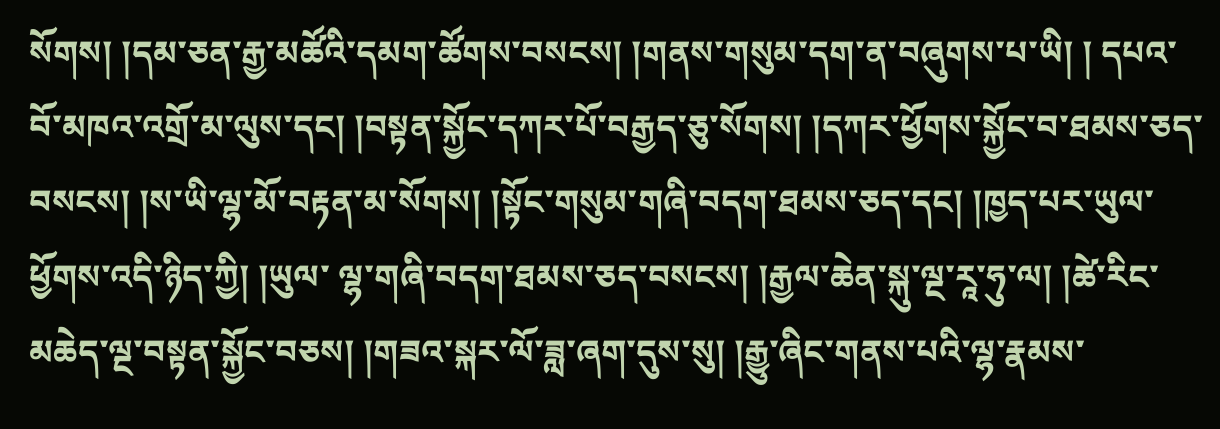སོགས། །དམ་ཅན་རྒྱ་མཚོའི་དམག་ཚོགས་བསངས། །གནས་གསུམ་དག་ན་བཞུགས་པ་ཡི། ། དཔའ་བོ་མཁའ་འགྲོ་མ་ལུས་དང། །བསྟན་སྐྱོང་དཀར་པོ་བརྒྱད་ཅུ་སོགས། །དཀར་ཕྱོགས་སྐྱོང་བ་ཐམས་ཅད་བསངས། །ས་ཡི་ལྷ་མོ་བརྟན་མ་སོགས། །སྟོང་གསུམ་གཞི་བདག་ཐམས་ཅད་དང། །ཁྱད་པར་ཡུལ་ཕྱོགས་འདི་ཉིད་ཀྱི། །ཡུལ་ ལྷ་གཞི་བདག་ཐམས་ཅད་བསངས། །རྒྱལ་ཆེན་སྐུ་ལྔ་རཱ་ཧུ་ལ། །ཚེ་རིང་མཆེད་ལྔ་བསྟན་སྐྱོང་བཅས། །གཟའ་སྐར་ལོ་ཟླ་ཞག་དུས་སུ། །རྒྱུ་ཞིང་གནས་པའི་ལྷ་རྣམས་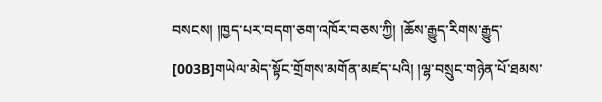བསངས། །ཁྱད་པར་བདག་ཅག་འཁོར་བཅས་ཀྱི། །ཆོས་རྒྱུད་རིགས་རྒྱུད་ [003B]གཡེལ་མེད་སྟོང་གྲོགས་མགོན་མཛད་པའི། །ལྷ་བསྲུང་གཉེན་པོ་ཐམས་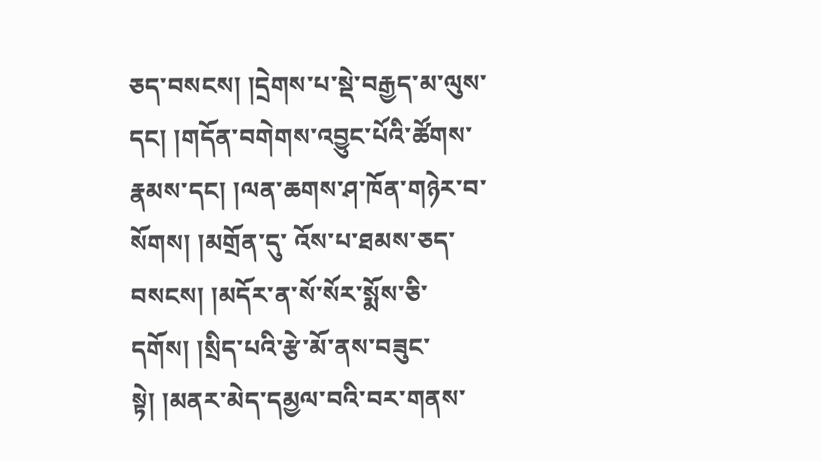ཅད་བསངས། །དྲེགས་པ་སྡེ་བརྒྱད་མ་ལུས་དང། །གདོན་བགེགས་འབྱུང་པོའི་ཚོགས་རྣམས་དང། །ལན་ཆགས་ཤ་ཁོན་གཉེར་བ་སོགས། །མགྲོན་དུ་ འོས་པ་ཐམས་ཅད་བསངས། །མདོར་ན་སོ་སོར་སྨོས་ཅི་དགོས། །སྲིད་པའི་རྩེ་མོ་ནས་བཟུང་སྟེ། །མནར་མེད་དམྱལ་བའི་བར་གནས་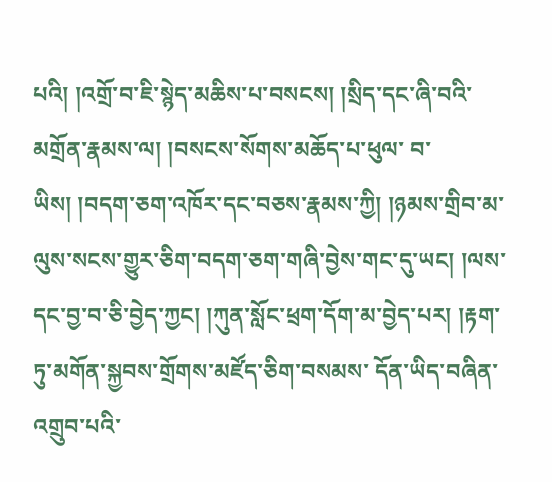པའི། །འགྲོ་བ་ཇི་སྙེད་མཆིས་པ་བསངས། །སྲིད་དང་ཞི་བའི་མགྲོན་རྣམས་ལ། །བསངས་སོགས་མཆོད་པ་ཕུལ་ བ་ཡིས། །བདག་ཅག་འཁོར་དང་བཅས་རྣམས་ཀྱི། །ཉམས་གྲིབ་མ་ལུས་སངས་གྱུར་ཅིག་བདག་ཅག་གཞི་བྱེས་གང་དུ་ཡང། །ལས་དང་བྱ་བ་ཅི་བྱེད་ཀྱང། །ཀུན་སློང་ཕྲག་དོག་མ་བྱེད་པར། །རྟག་ཏུ་མགོན་སྐྱབས་གྲོགས་མཛོད་ཅིག་བསམས་ དོན་ཡིད་བཞིན་འགྲུབ་པའི་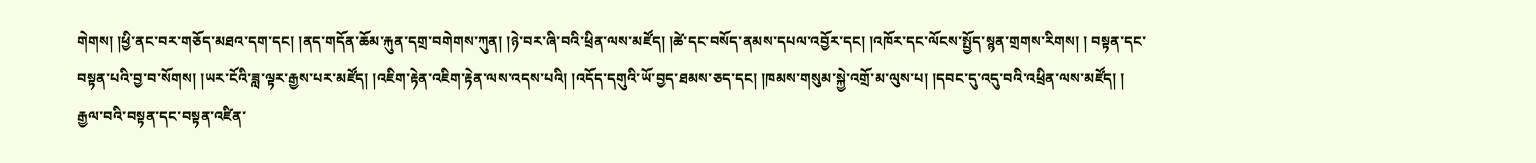གེགས། །ཕྱི་ནང་བར་གཅོད་མཐའ་དག་དང། །ནད་གདོན་ཆོམ་རྐུན་དགྲ་བགེགས་ཀུན། །ཉེ་བར་ཞི་བའི་ཕྲིན་ལས་མཛོད། །ཚེ་དང་བསོད་ནམས་དཔལ་འབྱོར་དང། །འཁོར་དང་ལོངས་སྤྱོད་སྙན་གྲགས་རིགས། ། བསྟན་དང་བསྟན་པའི་བྱ་བ་སོགས། །ཡར་ངོའི་ཟླ་ལྟར་རྒྱས་པར་མཛོད། །འཇིག་རྟེན་འཇིག་རྟེན་ལས་འདས་པའི། །འདོད་དགུའི་ཡོ་བྱད་ཐམས་ཅད་དང། །ཁམས་གསུམ་སྐྱེ་འགྲོ་མ་ལུས་པ། །དབང་དུ་འདུ་བའི་འཕྲིན་ལས་མཛོད། ། རྒྱལ་བའི་བསྟན་དང་བསྟན་འཛིན་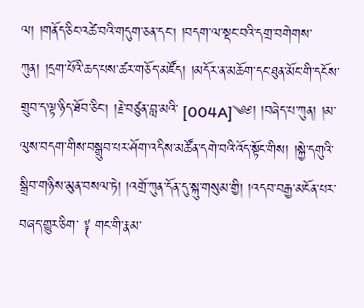ལ། །གནོད་ཅིང་འཚེ་བའི་གདུག་ཅན་དང། །བདག་ལ་སྡང་བའི་དགྲ་བགེགས་ཀུན། །དྲག་པོའི་ཆད་པས་ཚར་གཅོད་མཛོད། །མདོར་ན་མཆོག་དང་ཐུན་མོང་གི་དངོས་གྲུབ་ད་ལྟ་ཉིད་ཐོབ་ཅིང། །རྗེ་བཙུན་བླ་མའི་ [004A]༄༅། །བཞེད་པ་ཀུན། །མ་ལུས་བདག་གིས་བསྒྲུབ་པར་ཤོག་འདིས་མཚོན་དགེ་བའི་འོད་སྟོང་གིས། །སྐྱེ་དགུའི་སྒྲིབ་གཉིས་མུན་བསལ་ཏེ། །འགྲོ་ཀུན་དོན་དུ་སྐུ་གསུམ་གྱི། །འདབ་བརྒྱ་མངོན་པར་བཞད་གྱུར་ཅིག་ ༈ གང་གི་རྣམ་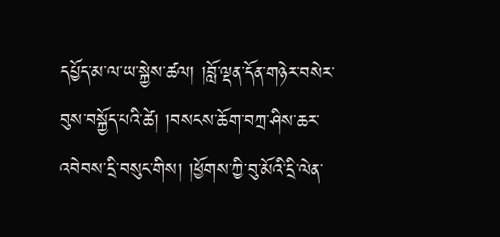དཔྱོད་མ་ལ་ཡ་སྐྱེས་ཚལ། །བློ་ལྡན་དོན་གཉེར་བསེར་བུས་བསྐྱོད་པའི་ཚེ། །བསངས་ཆོག་བཀྲ་ཤིས་ཆར་འབེབས་དྲི་བསུང་གིས། །ཕྱོགས་ཀྱི་བུ་མོའི་དྲི་ལེན་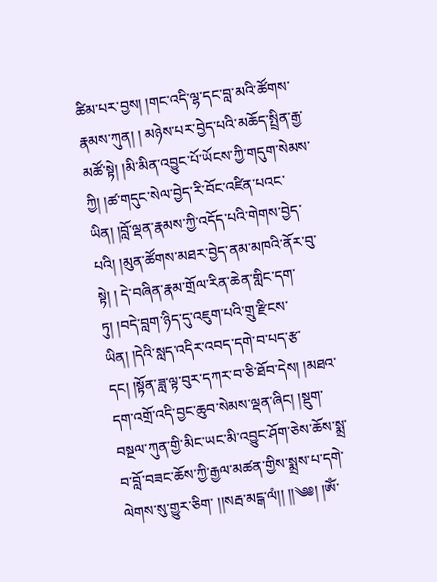ཚིམ་པར་བྱས། །གང་འདི་ལྷ་དང་བླ་མའི་ཚོགས་རྣམས་ཀུན། ། མཉེས་པར་བྱེད་པའི་མཆོད་སྤྲིན་རྒྱ་མཚོ་སྟེ། །མི་མིན་འབྱུང་པོ་ཡོངས་ཀྱི་གདུག་སེམས་ཀྱི། །ཚ་གདུང་སེལ་བྱེད་རི་བོང་འཛིན་པའང་ཡིན། །བློ་ལྡན་རྣམས་ཀྱི་འདོད་པའི་གེགས་བྱེད་པའི། །མུན་ཚོགས་མཐར་བྱེད་ནམ་མཁའི་ནོར་བུ་སྟེ། ། དེ་བཞིན་རྣམ་གྲོལ་རིན་ཆེན་གླིང་དག་ཏུ། །བདེ་བླག་ཉིད་དུ་འཇུག་པའི་གྲུ་རྫིངས་ཡིན། །དེའི་སླད་འདིར་འབད་དགེ་བ་པད་རྩ་དང། །སྟོན་ཟླ་ལྟ་བུར་དཀར་བ་ཅི་ཐོབ་དེས། །མཐའ་དག་འགྲོ་འདི་བྱང་ཆུབ་སེམས་ལྡན་ཞིང། །སྡུག་ བསྔལ་ཀུན་གྱི་མིང་ཡང་མི་འབྱུང་ཤོག་ཅེས་ཆོས་སྨྲ་བ་བློ་བཟང་ཆོས་ཀྱི་རྒྱལ་མཚན་གྱིས་སྨྲས་པ་དགེ་ལེགས་སུ་གྱུར་ཅིག་ །།སརྦ་མངྒ་ལཾ།། །།༄༅། །ཨོཾ་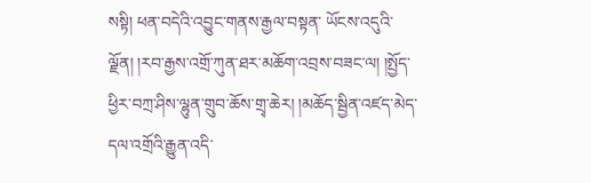སསྟི། ཕན་བདེའི་འབྱུང་གནས་རྒྱལ་བསྟན་ ཡོངས་འདུའི་ལྗོན། །རབ་རྒྱས་འགྲོ་ཀུན་ཐར་མཆོག་འབྲས་བཟང་ལ། །སྤྱོད་ཕྱིར་བཀྲ་ཤིས་ལྷུན་གྲུབ་ཆོས་གྲྭ་ཆེར། །མཆོད་སྦྱིན་འཛད་མེད་དལ་འགྲོའི་རྒྱུན་འདི་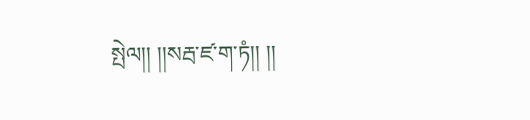སྤེལ།། །།སརྦ་ཛ་ག་ཏཾ།། །།